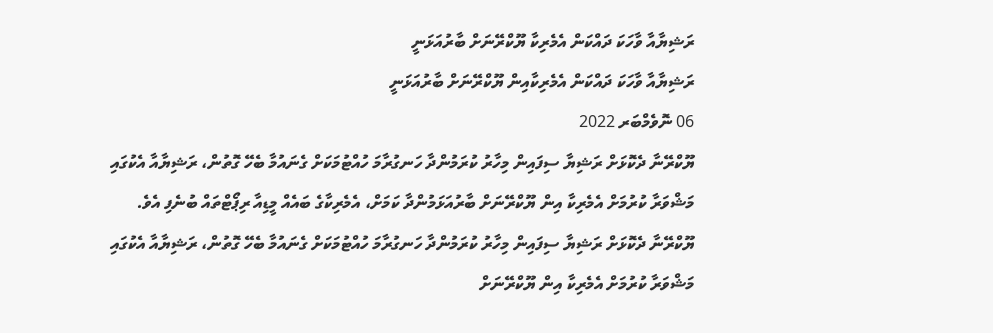ރަޝިޔާއާ ވާހަކަ ދައްކަން އެމެރިކާ ޔޫކްރޭނަށް ބާރުއަޅަނީ
ރަޝިޔާއާ ވާހަކަ ދައްކަން އެމެރިކާއިން ޔޫކްރޭނަށް ބާރުއަޅަނީ
06 ނޮވެމްބަރ 2022
ޔޫކްރޭނާ ދެކޮޅަށް ރަޝިޔާ ސިފައިން މިހާރު ކުރަމުންދާ ހަނގުރާމަ ހުއްޓުމަކަށް ގެނައުމާ ބެހޭ ގޮތުން، ރަޝިޔާއާ އެކުގައި މަޝްވަރާ ކުރުމަށް އެމެރިކާ އިން ޔޫކްރޭނަށް ބާރުއަޅަމުންދާ ކަމަށް، އެމެރިކާގެ ބައެއް މީޑިއާ ރިޕޯޓްތައް ބުނެފި އެވެ.
ޔޫކްރޭނާ ދެކޮޅަށް ރަޝިޔާ ސިފައިން މިހާރު ކުރަމުންދާ ހަނގުރާމަ ހުއްޓުމަކަށް ގެނައުމާ ބެހޭ ގޮތުން، ރަޝިޔާއާ އެކުގައި މަޝްވަރާ ކުރުމަށް އެމެރިކާ އިން ޔޫކްރޭނަށް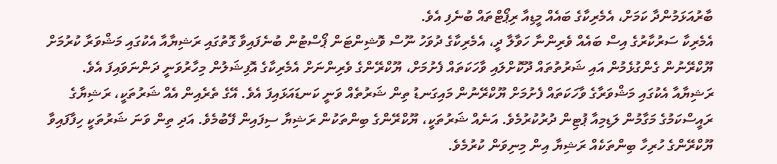ބާރުއަޅަމުންދާ ކަމަށް، އެމެރިކާގެ ބައެއް މީޑިއާ ރިޕޯޓްތައް ބުނެފި އެވެ.
އެމެރިކާ ސަރުކާރުގެ އިސް ބައެއް ވެރިންނާ ހަވާލާ ދީ، އެމެރިކާގެ ދުވަހު ނޫސް ވޮޝިންޓަން ޕޯސްޓުން ބުނެފައިވާ ގޮތުގައި ރަޝިޔާއާ އެކުގައި މަޝްވަރާ ކުރުމަށް ޔޫކްރޭނުން ގެންގުޅެމުން އައި ޝަރުތުތައް ދޫކޮށްލައި ވާހަކަތައް ފެށުމަށް، ޔޫކްރޭންގެ ވެރިންނަށް އެމެރިކާގެ އޮފިޝަލުން މިހާރުވަނީ ދަންނަވައިފަ އެވެ.
ރަޝިޔާއާ އެކުގައި މަޝްވަރާގެ ވާހަކަތައް ފެށުމަށް ޔޫކްރޭނުން މައިގަނޑު ތިން ޝަރުތެއް ވަނީ ކަނޑައަޅައިފަ އެވެ. އޭގެ ތެރެއިން އެއް ޝަރުތަކީ، ރަޝިޔާގެ ރައީސްކަމުގެ މަގާމުން ލަޑިމިއާ ޕުޓިން ދުރުކުރުމެވެ. އަނެއް ޝަރުތަކީ، ޔޫކްރޭންގެ ބިންތަކުން ރަޝިޔާ ސިފައިން ފޭބުމެވެ. އަދި ތިން ވަނަ ޝަރުތަކީ ހިފާފައިވާ ޔޫކްރޭންގެ ހުރިހާ ބިންތަކެއް ރަޝިޔާ އިން މިނިވަން ކުރުމެވެ.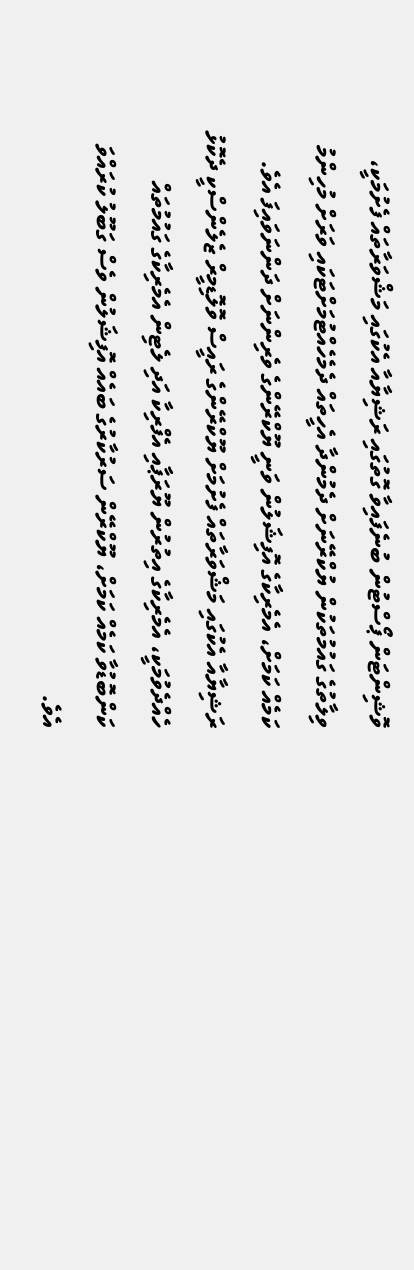ވޮޝިންޓަން ޕޯސްޓުން ބުނެފައިވާ ގޮތުގައި ރަޝިޔާއާ އެކުގައި މަޝްވަރާތައް ފެށުމަކީ، ވިލާތުގެ ގައުމުތަކުން ޔުކްރޭނަށް ދެމުންދާ އެހީތައް ދެމެހެއްޓުމަށްޓަކައި ވަރަށް މުހިންމު ކަމެއް ކަމަށް، އެމެރިކާގެ އޮފިޝަލުން ވަނީ ޔޫކްރޭންގެ ވެރިންނަށް ދަންނަވައިފަ އެވެ. ރަޝިޔާއާ އެކުގައި މަޝްވަރާތައް ފެށުމަށް ޔޫކްރޭންގެ ރައީސް ވޮލޮޑިމީރް ޒެލެންސްކީ ދެކޮޅު ހެއްދެވުމަކީ، އެމެރިކާގެ އިތުރުން ޔޫރަޕާއި އެފްރިކާ އަދި ލެޓިން އެމެރިކާގެ ގައުމުތައް ކަންބޮޑުވާ ކަމެއް ކަމަށް، ޔޫކްރޭން ސަރުކާރުގެ ބައެއް އޮފިޝަލުން ވެސް ގަބޫލު ކުރައްވަ އެވެ.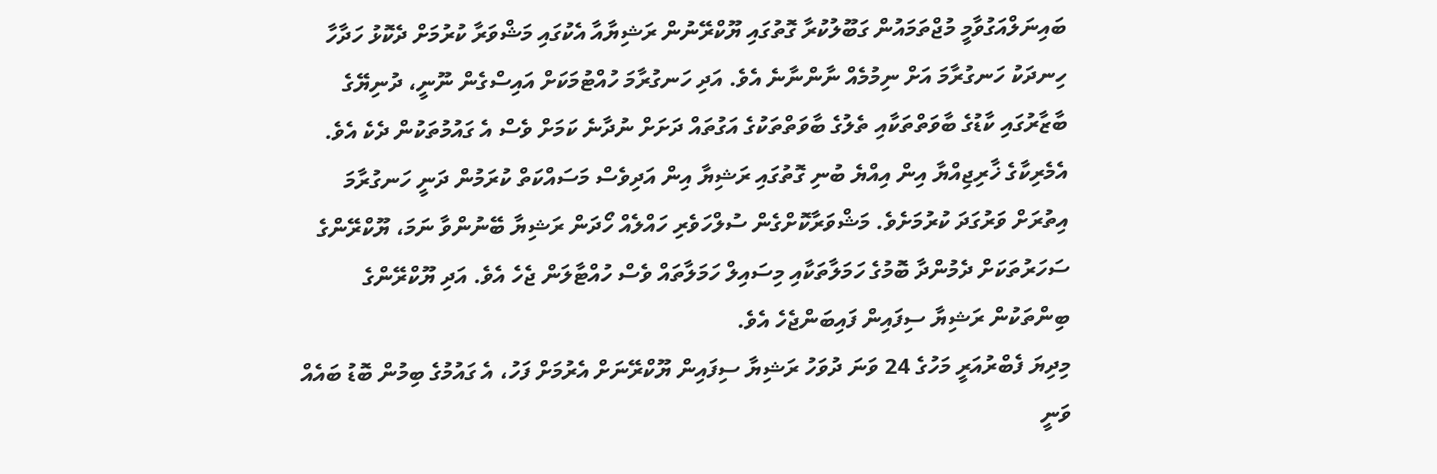ބައިނަލްއަގުވާމީ މުޖްތަމައުން ގަބޫލުކުރާ ގޮތުގައި ޔޫކްރޭނުން ރަޝިޔާއާ އެކުގައި މަޝްވަރާ ކުރުމަށް ދެކޮޅު ހަދާހާ ހިނދަކު ހަނގުރާމަ އަށް ނިމުމެއް ނާންނާނެ އެވެ. އަދި ހަނގުރާމަ ހުއްޓުމަކަށް އައިސްގެން ނޫނީ، ދުނިޔޭގެ ބާޒާރުގައި ކާޑުގެ ބާވަތްތަކާއި ތެލުގެ ބާވަތްތަކުގެ އަގުތައް ދަށަށް ނުދާނެ ކަމަށް ވެސް އެ ގައުމުތަކުން ދެކެ އެވެ.
އެމެރިކާގެ ޚާރިޖިއްޔާ އިން އިއްޔެ ބުނި ގޮތުގައި ރަޝިޔާ އިން އަދިވެސް މަސައްކަތް ކުރަމުން ދަނީ ހަނގުރާމަ އިތުރަށް ވަރުގަދަ ކުރުމަށެވެ. މަޝްވަރާކޮށްގެން ސުލްހަވެރި ހައްލެއް ހޯދަން ރަޝިޔާ ބޭނުންވާ ނަމަ، ޔޫކްރޭންގެ ސަހަރުތަކަށް ދެމުންދާ ބޮމުގެ ހަމަލާތަކާއި މިސައިލް ހަމަލާތައް ވެސް ހުއްޓާލަން ޖެހެ އެވެ. އަދި ޔޫކްރޭންގެ ބިންތަކުން ރަޝިޔާ ސިފައިން ފައިބަންޖެހެ އެވެ.
މިދިޔަ ފެބްރުއަރީ މަހުގެ 24 ވަނަ ދުވަހު ރަޝިޔާ ސިފައިން ޔޫކްރޭނަށް އެރުމަށް ފަހު، އެ ގައުމުގެ ބިމުން ބޮޑު ބައެއް ވަނީ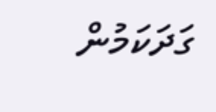ގަދަކަމުން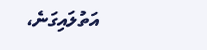އަތުލައިގަނެ،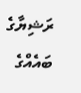ރަޝިޔާގެ ބައެއްގެ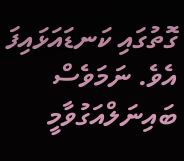ގޮތުގައި ކަނޑައަޅައިފަ އެވެ. ނަމަވެސް ބައިނަލްއަގުވާމީ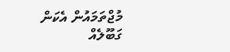މުޖްތަމައުން އެކަން ގަބޫލެއް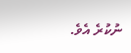ނުކުރެ އެވެ.